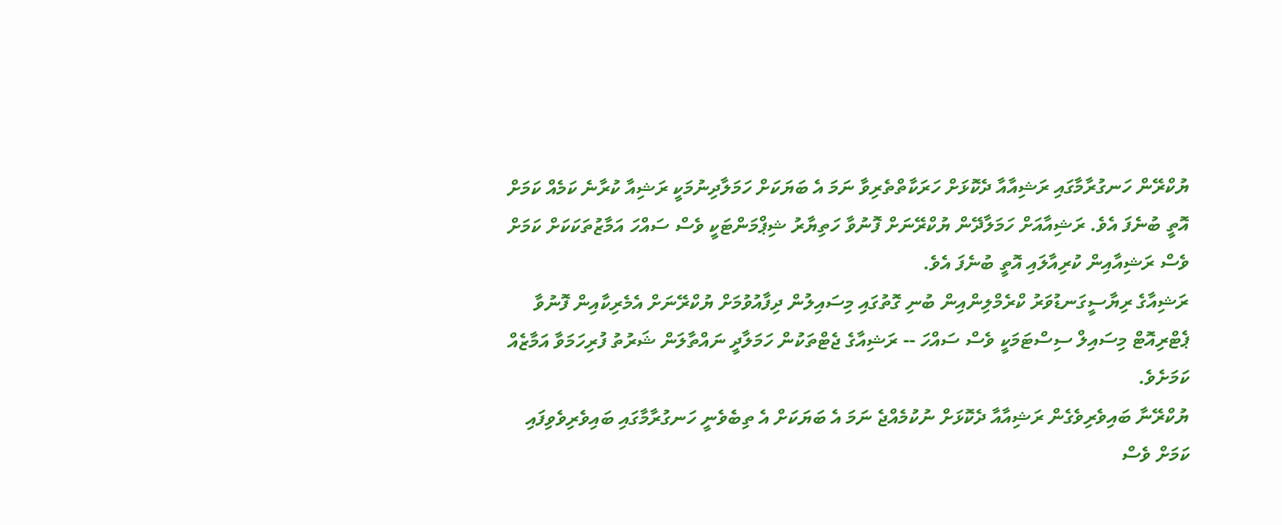ޔުކްރޭން ހަނގުރާމާގައި ރަޝިއާއާ ދެކޮޅަށް ހަރަކާތްތެރިވާ ނަމަ އެ ބަޔަކަށް ހަމަލާދިނުމަކީ ރަޝިއާ ކުރާނެ ކަމެއް ކަމަށް އޮތީ ބުނެފަ އެވެ. ރަޝިއާއަށް ހަމަލާދޭން ޔުކްރޭނަށް ފޮނުވާ ހަތިޔާރު ޝިޕްމަންޓަކީ ވެސް ސައްހަ އަމާޒުތަކަކަށް ކަމަށް ވެސް ރަޝިއާއިން ކުރިއާލައި އޮތީ ބުނެފަ އެވެ.
ރަޝިއާގެ ރިޔާސީގަނޑުވަރު ކްރެމްލިންއިން ބުނި ގޮތުގައި މިސައިލުން ދިފާއުވުމަށް ޔުކްރޭނަށް އެމެރިކާއިން ފޮނުވާ ޕެޓްރިއޮޓް މިސައިލް ސިސްޓަމަކީ ވެސް ސައްހަ -- ރަޝިއާގެ ޖެޓްތަކުން ހަމަލާދީ ނައްތާލަން ޝަރުތު ފުރިހަމަވާ އަމާޒެއް ކަމަށެވެ.
ޔުކްރޭނާ ބައިވެރިވެގެން ރަޝިއާއާ ދެކޮޅަށް ނުކުމެއްޖެ ނަމަ އެ ބަޔަކަށް އެ ތިބެވެނީ ހަނގުރާމާގައި ބައިވެރިވެވިފައި ކަމަށް ވެސް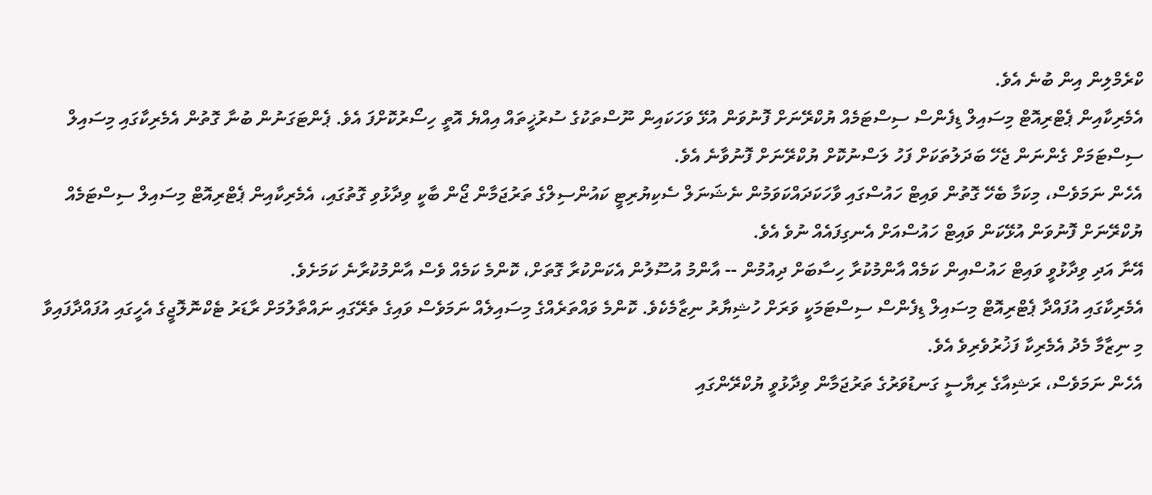ކްރެމްލިން އިން ބުނެ އެވެ.
އެމެރިކާއިން ޕެޓްރިއޮޓް މިސައިލް ޑިފެންސް ސިސްޓަމެއް ޔުކްރޭނަށް ފޮނުވަން އުޅޭ ވަހަކައިން ނޫސްތަކުގެ ސުރުޚީތައް އިއްޔެ އޮތީ ހިސޯރުކޮށްފަ އެވެ. ޕެންޓަގަނުން ބުނާ ގޮތުން އެމެރިކާގައި މިސައިލް ސިސްޓަމަށް ގެންނަން ޖެހޭ ބަދަލުތަކަށް ފަހު ލަސްނުކޮށް ޔުކްރޭނަށް ފޮނުވާނެ އެވެ.
އެހެން ނަމަވެސް، މިކަމާ ބެހޭ ގޮތުން ވައިޓް ހައުސްގައި ވާހަކަދައްކަވަމުން ނެޝަނަލް ސެކިޔުރިޓީ ކައުންސިލްގެ ތަރުޖަމާން ޖޯން ބާކީ ވިދާޅުވި ގޮތުގައި، އެމެރިކާއިން ޕެޓްރިއޮޓް މިސައިލް ސިސްޓަމެއް ޔުކްރޭނަށް ފޮނުވަން އުޅޭކަން ވައިޓް ހައުސްއަށް އެނގިފައެއް ނުވެ އެވެ.
އޭނާ އަދި ވިދާޅުވީ ވައިޓް ހައުސްއިން ކަމެއް އާންމުކުރާ ހިސާބަށް ދިއުމުން -- އާންމު އުސޫލުން އެކަންކުރާ ގޮތަށް، ކޮންމެ ކަމެއް ވެސް އާންމުކުރާނެ ކަމަށެވެ.
އެމެރިކާގައި އުފައްދާ ޕެޓްރިއޮޓް މިސައިލް ޑިފެންސް ސިސްޓަމަކީ ވަރަށް ހުޝިޔާރު ނިޒާމެކެވެ. ކޮންމެ ވައްތަރެއްގެ މިސައިލެއް ނަމަވެސް ވައިގެ ތެރޭގައި ނައްތާލުމަށް ރާޑަރު ޓެކްނޮލޮޖީގެ އެހީގައި އުފައްދާފައިވާ މި ނިޒާމާ މެދު އެމެރިކާ ފަޚުރުވެރިވެ އެވެ.
އެހެން ނަމަވެސް، ރަޝިއާގެ ރިޔާސީ ގަނޑުވަރުގެ ތަރުޖަމާން ވިދާޅުވީ ޔުކްރޭންގައި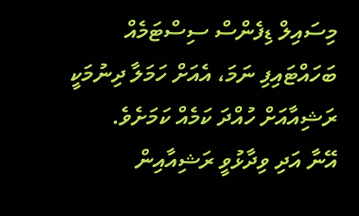މިސައިލް ޑިފެންސް ސިސްޓަމެއް ބަހައްޓައިފި ނަމަ، އެއަށް ހަމަލާ ދިނުމަކީ ރަޝިއާއަށް ހުއްދަ ކަމެއް ކަމަށެވެ.
އޭނާ އަދި ވިދާޅުވީ ރަޝިއާއިން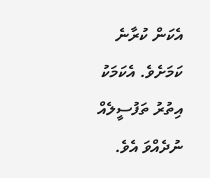އެކަން ކުރާނެ ކަމަށެވެ. އެކަމަކު އިތުރު ތަފުސީލެއް ނުދެއްވަ އެވެ.